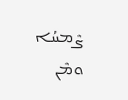ܨܶܡܚܳܐ ܘܡܶܢ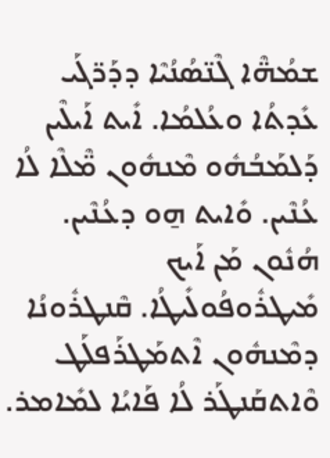ܫܡܳܗ̈ܶܐ ܓܶܢ̈ܣܳܢܳܝܶܐ ܕܕܰܪ̈ܓܰܝ ܥܺܕܬܳܐ ܘܥܳܠܡܳܐ. ܐܺܝܬ ܐܰܝܠܶܝܢ ܕܰܠܡܰܒܳܗܽܘ ܡܶܢܗܽܘܢ ܡ̈ܶܠܶܐ ܠܳܐ ܥܳܢܶܝܢ. ܘܺܐܝܬ ܗ̱ܘ ܕܥܳܢܶܝܢ. ܗܳܢܽܘܢ ܡܰܢ ܐܰܝܟ ܡܺܝܛܪܽܘܦܳܘܠܺܝܛܳܐ. ܩܶܢܛܪܽܘܢܳܐ ܕܡܶܢܗܽܘܢ ܐܶܬܡܰܛܪܰܦܠܰܛ ܘܶܐܬܩܰܢܛܰܪ ܠܳܐ ܦܰܐܝܳܐ ܠܡܺܐܡܪ.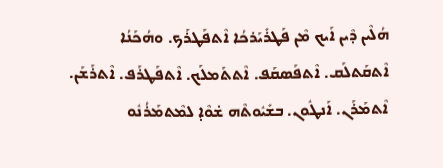ܗܳܠܶܝܢ ܕܶܝܢ ܐܰܝܟ ܡܶܢ ܦܰܛܪܺܝܰܪܟܳܐ ܐܶܬܦܰܛܪܰܟ. ܘܗܳܟܰܢܳܐ ܐܶܬܩܰܬܠܰܩ. ܐܶܬܦܰܣܩܰܦ. ܐܶܬܬܰܡܠܰܟ. ܐܶܬܦܰܛܪܰܦ. ܐܶܬܪܰܫܰܢ. ܐܶܬܡܰܪܰܢ. ܐܰܢܛܽܘܢ. ܒܫܺܝܽܘܬܶܗ ܫ̇ܘܶܐ̣ ܠܡܶܬܡܰܪܳܢܽܘ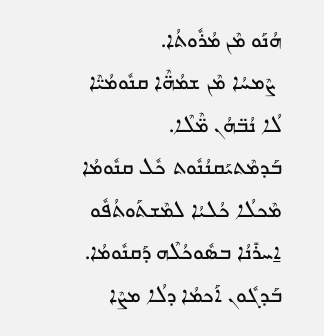ܗܳܢܰܘ ܡܶܢ ܡܳܪܽܘܬܳܐ.
 ܨܶܡܚܳܐ ܡܶܢ ܫܡܳܗ̈ܶܐ ܩܢܽܘܡܳܝ̈ܶܐ ܠܳܐ ܢܳܒ̈ܗܳܢ ܡ̈ܶܠܶܐ. ܒܰܕܡܶܬܝܰܩܢܳܢܽܘܬ ܟܽܠ ܩܢܽܘܡܳܐ ܡܶܟܠܳܐ ܟܳܠܝܳܐ ܠܡܶܫܬܰܘܬܳܦܽܘ ܐ̱ܚܪܺܢܳܐ ܒܣܽܘܟܳܠܶܗ ܕܰܩܢܽܘܡܳܐ. ܒܰܕܓܽܘܢ ܐܰܟܡܳܐ ܕܠܳܐ ܡܨܶܐ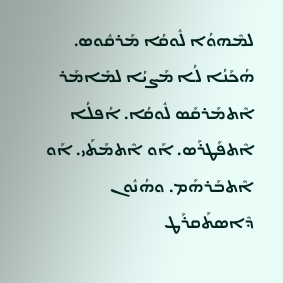ܠܡܶܗܘܳܐ ܠܽܘܩܳܐ ܡܰܪܩܽܘܣ. ܗܳܟܰܢܳܐ ܠܳܐ ܡܰܨܝܳܐ ܠܡܺܐܡܰܪ ܐܶܬܡܰܪܩܰܣ ܠܽܘܩܳܐ. ܐܳܦܠܳܐ ܐܶܬܦܰܛܪܰܣ. ܐܰܘ ܐܶܬܡܰܬܰܝ. ܐܰܘ ܐܶܬܒܰܪܗܰܡ. ܘܗܳܢܽܘܢ ܕܶܐܣܬܰܩܪܰܛ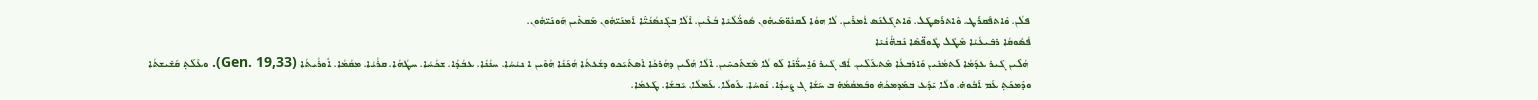ܦܠܳܢ. ܘܶܐܬܦܰܩܪܰܛ. ܘܶܐܬܪܰܣܛܰܠ. ܘܶܐܬܓܰܠܢܰܣ ܐܳܡܪܺܝܢ. ܠܳܐ ܗܘܳܐ ܠܰܩܢܽܘ̈ܡܰܝܗܽܘܢ ܣܽܘܟ̈ܳܠܳܝܶܐ ܒܳܥܶܝܢ. ܐܶܠܳܐ ܒܓܶܢܣܳܢܳܝ̈ܶܐ ܐܰܡܢܰܝ̈ܗܽܘܢ ܡܰܩܬܺܝܢ ܗܰܘܢܰܝ̈ܗܽܘܢ.
ܦܳܣܽܘܩܳܐ ܪܒܺܝܥܳܝܳܐ ܡܶܛܽܠ ܛܽܘܦ̈ܣܶܐ ܢܶܒܗ̈ܳܢܳܝܶܐ
 ܗܳܠܶܝܢ ܓܶܝܪ ܥܕܰܡܳܐ ܠܰܬܡܳܢܺܝܢ ܘܰܐܪܒܥܳܐ ܡܶܬܥܰܠܶܝܢ. ܐܳܦ ܓܶܝܪ ܘܰܐ̱ܚܪ̈ܳܢܶܐ ܠܰܘ ܠܳܐ ܡܶܫܬܰܟܚܺܝܢ. ܐܶܠܳܐ ܗܳܠܶܝܢ ܕܗܳܪܟܳܐ ܐܶܣܬܰܝܰܟܘ ܕܫܳܥܬܳܐ ܗܳܟܰܢܳܐ ܗܳܘܶܝܢ ܐ ܢܝܳܚܳܐ. ܚܢܳܢܳܐ. ܥܒܳܕܳܐ. ܫܟܳܚܳܐ. ܚܛܳܗܳܐ. ܩܪܳܝܳܐ. ܡܩܳܡܳܐ. ܐܽܘܪܳܝܬܳܐ (Gen. 19,33). ܘܥܶܠܰܬ݂ ܩܰܫܺܝܫܬܳܐ ܘܕܶܡܟܰܬ݂ ܥܰܡ ܐܰܒܽܘܗ̇. ܘܠܳܐ ܝܺܕܰܥ ܒܡܰܕܡܟܳܗ̇ ܘܒܰܡܩܳܡܳܗ̇ ܒ ܚܰܫܳܐ ܓ ܨܰܝܕܳܐ. ܢܰܘܚܳܐ. ܥܰܘܠܳܐ. ܥܰܡܠܳܐ. ܝܰܒܫܳܐ. ܛܰܥܡܳܐ.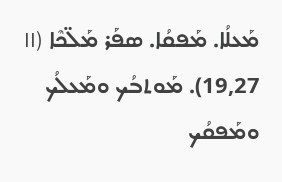ܡܰܥܠܳܐ. ܡܰܦܩܳܐ. ܣܦܰܪ ܡܰܠ̈ܟܶܐ (II 19,27). ܡܰܘܬܒܳܟ ܘܡܰܥܠܳܟ ܘܡܰܦܩܳܟ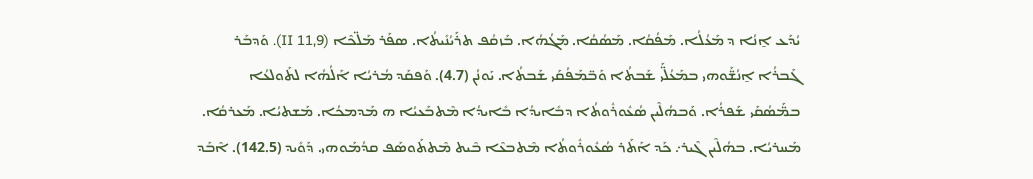ܝܳܕܰܥ ܐ̱ܢܳܐ ܕ ܡܰܥܳܠܳܐ. ܡܰܦܳܩܳܐ. ܡܰܣܳܩܳܐ. ܡܰܓܳܗܳܐ. ܒܰܙܩܳܦ ܬܪܰܝܳܢܺܝܬܳܐ. ܣܦܰܪ ܡܰܠ̈ܟܶܐ (II 11,9). ܘܰܕܒܰܪ ܓܰܒܪܳܐ ܐ̱ܢܳܫ̈ܰܘܗܝ ܒܡܰܥܳܠ̈ܰܝ ܫܰܒܬܳܐ ܘܰܒ̈ܡܰܦܳܩܰܝ ܫܰܒܬܳܐ. ܝܰܘܢܳܢ (4.7). ܘܰܦܩܰܕ ܡܳܪܝܳܐ ܐܰܠܳܗܳܐ ܠܬܰܘܠܥܳܐ ܒܡ̈ܰܣܳܩܰܝ ܫܰܦܪܳܐ. ܘܰܒܗܳܠܶܝܢ ܣܳܥܽܘܪܽܘܬܳܐ ܕܒܺܐܝܕܳܐ ܒܺܐܝܕܳܐ ܡܶܬܒܰܥܝܳܐ ܗ ܡܰܕܡܟܳܐ. ܡܰܫܬܝܳܐ. ܡܰܥܪܩܳܐ. ܡܰܚܪܝܳܐ. ܒܗܳܠܶܝܢ ܓܶܝܪ܇ ܟܰܕ ܐܰܬܰܪ ܣܳܥܽܘܪܽܘܬܳܐ ܡܶܬܒܥܶܐ ܒܶܝܬ ܡܶܬܬܰܘܣܰܦ ܩܕܳܡܰܘܗܝ. ܕܰܘܺܝܕ (142.5). ܐܶܒܰܕ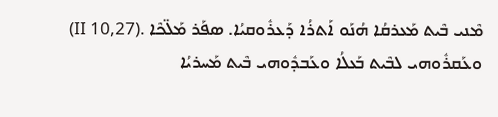ܡܶܢܝ ܒܶܝܬ ܡܰܥܪܩܳܐ ܗܳܢܰܘ ܐܰܬܪܳܐ ܕܰܥܪܽܘܩܝܳܐ. ܣܦܰܪ ܡܰܠ̈ܟܶܐ .(II 10,27) ܘܥܰܩܪܽܘܗܝ ܠܒܶܝܬ ܒܰܥܠܳܐ ܘܥܰܒܕܽܘܗܝ ܒܶܝܬ ܡܰܚܪܝܳܐ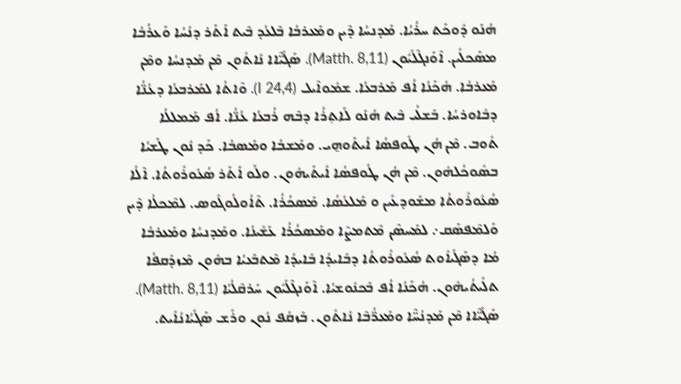ܗܳܢܰܘ ܕܽܘܟܰܬ ܚܪܳܝܳܐ. ܡܰܕܢܚܳܐ ܕܶܝܢ ܘܡܰܥܪܒܳܐ ܒܶܠܥܳܕ ܒܶܝܬ ܐܰܬܰܪ ܕܢܳܚܳܐ ܘܰܥܪܳܒܳܐ ܡܣܰܟܠܺܝܢ. ܐܶܘܰܢܓܶܠܺܝܽܘܢ (Matth. 8,11). ܣܰܓܺܝ̈ܶܐܐ ܢܺܐܬܽܘܢ ܡܶܢ ܡܰܕܢܚܳܐ ܘܡܶܢ ܡܰܥܪܒܳܐ. ܗܳܟܰܢܳܐ ܐܳܦ ܡܰܪܒܥܳܐ. ܫܡܽܘܐܶܝܠ (I 24,4). ܘܶܐܬܳܐ ܠܡܰܪܒܥܳܐ ܕܥܳܢ̈ܳܐ ܕܒܽܐܘܪܚܳܐ. ܒܰܫܠܳܝ ܒܶܝܬ ܗܳܢܰܘ ܠܰܐܬ݂ܪܳܐ ܕܒܶܗ ܪܳܒܥܳܐ ܥܳܢ̈ܳܐ. ܐܳܦ ܡܰܡܠܠܳܐ ܬܽܘܒ. ܡܶܢ ܗܳܢ ܛܽܘܦܣܳܐ ܐܺܝܬܰܘܗ̱ܝ. ܘܡܰܫܒܳܐ ܘܡܰܣܒܳܐ. ܟܰܕ ܢܽܘܢ ܛܰܫܝܳܐ ܒܣܽܘܟܳܠܗܽܘܢ. ܡܶܢ ܗܳܢ ܛܽܘܦܣܳܐ ܐܺܝܬܰܝܗܽܘܢ. ܘܠܰܘ ܐܰܬܰܪ ܣܳܥܽܘܪܽܘܬܳܐ. ܐܶܠܳܐ ܣܳܥܽܘܪܽܘܬܳܐ ܡܫܰܘܕܥܺܝܢ ܘ ܡܰܠܥܳܣܳܐ. ܡܰܣܟܳܪܳܐ. ܬܶܐܳܘܠܳܘܓܽܘܣ. ܠܡܶܟܠܳܐ ܕܶܝܢ ܘܰܠܡܶܦܣܰܩ܇ ܠܡܰܚܣܶܢ ܡܶܬܡܨܶܐ ܘܡܰܣܟܳܪܳܐ ܥܰܫܺܝܢܳܐ. ܘܡܰܕܢܚܳܐ ܘܡܰܥܪܒܳܐ ܡܳܐ ܕܣܰܓܺܝܐܽܘܬ ܣܳܥܽܘܪܽܘܬܳܐ ܕܒܺܐܝܕܳܐ ܒܺܐܝܕܳܐ ܡܶܬܒܰܥܝܳܐ ܒܗܽܘܢ ܡܶܙܕܰܩܦܳܐ ܬܠܺܝܬܳܝܗܽܘܢ. ܗܳܟܰܢܳܐ ܐܳܦ ܒܰܟܢܽܘܫܝܳܐ. ܐܶܘܰܢܓܶܠܺܝܽܘܢ ܚܰܪܩܶܠܳܝܳܐ (Matth. 8,11). ܣܰܓܺܝ̈ܶܐܐ ܡܶܢ ܡܰܕܢܳܚ̈ܶܐ ܘܡܰܥܪ̈ܳܒܶܐ ܢܺܐܬܽܘܢ. ܒܰܙܩܳܦ ܢܽܘܢ ܘܪܺܫ ܣܰܓܺܝܳܐܢܳܐܺܝܬ.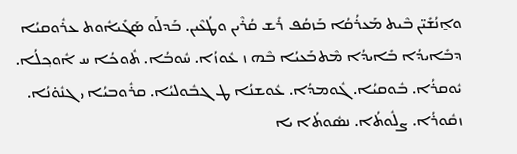ܘܐ̱ܢܳܫܺܝ̈ܢ ܒܶܝܬ ܡܰܥܪܳܩܳܐ ܒܰܙܩܳܦ ܪܺܫ ܩܳܪܶܝܢ ܘܛܳܥܶܝܢ. ܒܰܕܠܰܘ ܣܰܓܺܝܐܽܘܬ ܥܪܽܘܩܝܳܐ ܕܒܺܐܝܕܳܐ ܒܺܐܝܕܳܐ ܡܶܬܒܰܥܝܳܐ ܒܶܗ ܙ ܥܽܘܙܳܐ. ܚܽܘܒܳܐ. ܬܽܘܟܳܐ ܚ ܐܽܘܟ݂ܠܳܐ. ܝܽܘܩܪܳܐ. ܒܽܘܩܝܳܐ. ܓܽܘܡܕܳܐ. ܥܽܘܫܢܳܐ ܛ ܓܒܽܘܠܝܳܐ. ܩܪܽܘܒܝܳܐ ܝ ܓܢܽܘ̇ܢܳܐ. ܙܩܽܘܪܳܐ. ܨܠܽܘܬܳܐ. ܢܣܽܘܬܳܐ ܝܐ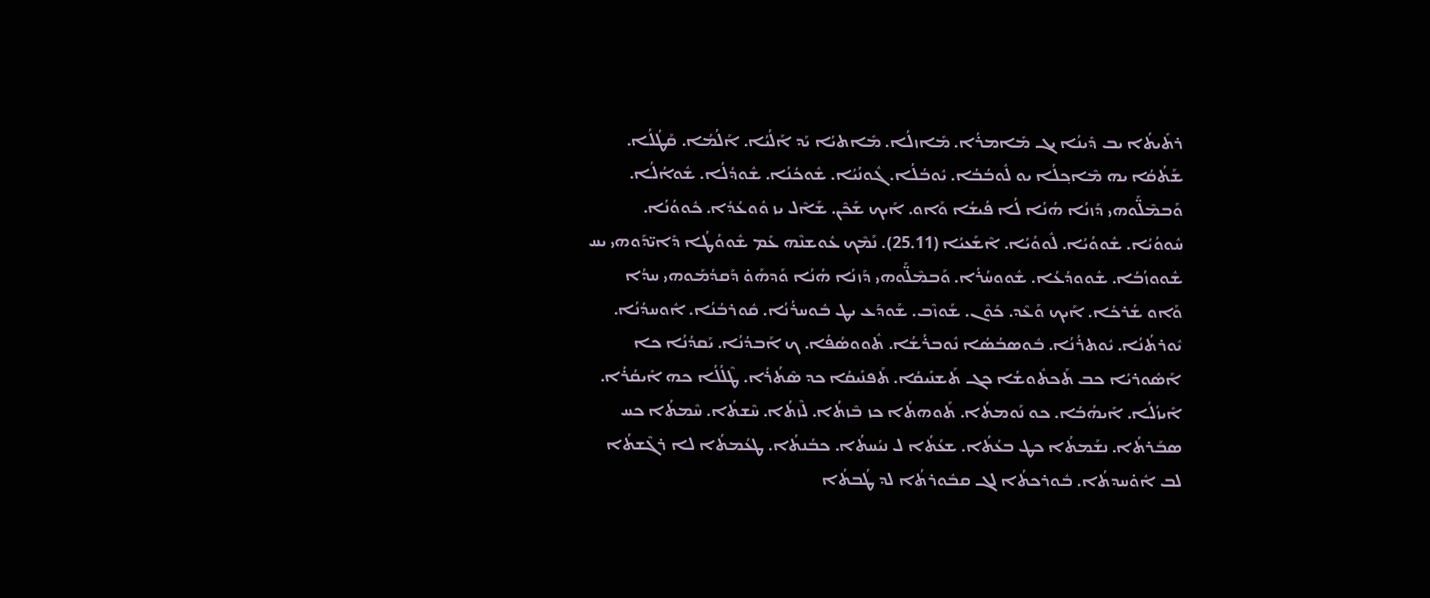ܪܬܺܝܬܳܐ ܝܒ ܕܺܝܢܳܐ ܝܓ ܡܺܐܡܪܳܐ. ܡܺܐܙܠܳܐ. ܡܺܐܬܝܳܐ ܝܰܕ ܐܰܠܳܝܳܐ. ܐܰܠܳܡܳܐ. ܩܰܛܳܠܳܐ. ܫܰܬܳܩܳܐ ܝܗ ܡܶܐܟ݂ܠܳܐ ܝܘ ܠܽܘܒܳܒܳܐ. ܝܽܘܒܳܠܳܐ. ܓܽܘܢܳܝܳܐ. ܫܽܘܟܳܢܳܐ. ܫܽܘܕܳܠܳܐ. ܫܽܘܐܳܠܳܐ. ܘܰܒܡܶܠ̈ܰܘܗܝ ܕܰܙܢܳܐ ܗܳܢܳܐ ܠܳܐ ܦܳܝܫܳܐ ܘܰܐܘ. ܐܰܝܟ ܫܰܟܶܢ. ܫܰܐܶܠ ܝܙ ܘܽܘܥܳܕܳܐ. ܟܽܘܘܳܢܳܐ. ܚܽܘܘܳܝܳܐ. ܫܽܘܘܳܝܳܐ. ܠܽܘܘܳܝܳܐ. ܐܶܫܰܥܝܳܐ (25.11). ܢܰܡܶܟ ܥܽܘܫܢܶܗ ܥܰܡ ܫܽܘܘܳܛܳܐ ܕܺܐܝ̈ܕܰܘܗܝ ܝܚ ܫܽܘܘܙܳܒܳܐ. ܫܽܘܘܕܳܥܳܐ. ܫܽܘܘܚܳܪܳܐ. ܘܰܒܡܶܠ̈ܰܘܗܝ ܕܰܙܢܳܐ ܗܳܢܳܐ ܘܰܕܗܰܘ̇ ܕܰܩܕܳܡܰܘܗܝ ܚܕܳܐ ܘܰܐܘ ܫܳܪܟܳܐ. ܐܰܝܟ ܘܰܥܶܕ. ܟܰܘܶܢ. ܫܰܘܙܶܒ. ܫܰܘܕܰܥ ܝܛ ܒܽܘܚܪܳܢܳܐ. ܩܽܘܪܒܳܢܳܐ. ܐܽܘܚܕܳܢܳܐ. ܝܽܘܪܬܳܢܳܐ. ܝܽܘܬܪܳܢܳܐ. ܒܽܘܣܒܳܣܳܐ ܢܽܘܒܪܳܫܳܐ. ܬܽܘܘܣܳܦܳܐ. ܟ ܐܰܒܕܳܢܳܐ. ܝܰܩܕܳܢܳܐ ܟܐ ܐܰܣܽܘܪܝܳܐ ܟܒ ܬܰܟܬܽܘܫܳܐ ܟܓ ܬܰܫܢܺܝܩܳܐ. ܬܰܦܢܺܝܩܳܐ ܟܕ ܣܶܬܳܪܳܐ. ܛܶܠܳܠܳܐ ܟܗ ܐܺܝܩܳܪܳܐ. ܐܺܝܙܳܠܳܐ. ܐܺܝܗܳܒܳܐ. ܟܘ ܢܰܘܡܬܳܐ. ܬܰܘܗܬܳܐ ܟܙ ܒܶܙܬܳܐ. ܠܶܙܬܳܐ. ܚܶܫܬܳܐ. ܚܶܡܬܳܐ ܟܚ ܣܒܰܪܬܳܐ. ܢܫܰܡܬܳܐ ܟܛ ܒܥܳܬܳܐ. ܫܥܳܬܳܐ ܠ ܢܝܳܚܬܳܐ. ܟܒܳܢܬܳܐ. ܛܥܳܡܬܳܐ ܠܐ ܪܓܶܫܬܳܐ ܠܒ ܐܽܘ̇ܚܕܬܳܐ. ܒܽܘܪܟܬܳܐ ܠܓ ܩܒܽܘܪܬܳܐ ܠܕ ܛܳܒܬܳܐ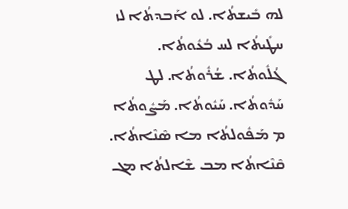ܠܗ ܒܺܝܫܬܳܐ. ܠܘ ܐܰܒܕܬܳܐ ܠܙ ܚܛܺܝܬܳܐ ܠܚ ܒܳܥܽܘܬܳܐ. ܓܳܠܽܘܬܳܐ. ܫܳܪܽܘܬܳܐ. ܠܛ ܚܰܕܽܘܬܳܐ. ܚܰܝܽܘܬܳܐ. ܡܰܨܽܘܬܳܐ ܡ ܡܰܦܽܘܠܬܳܐ ܡܐ ܣܶܢܶܐܬܳܐ. ܩܶܢܶܐܬܳܐ ܡܒ ܫܶܐܠܬܳܐ ܡܓ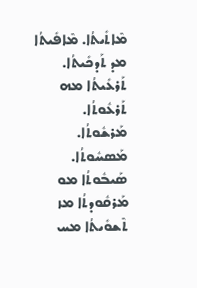ܡܶܐܬܺܝܬܳܐ. ܡܶܐܦܺܝܬܳܐ ܡܕ ܬܰܕܟܺܝܬܳܐ. ܬܰܪܥܺܝܬܳܐ ܡܗ ܬܰܪܥܽܘܬܳܐ. ܡܰܪܫܽܘܬܳܐ. ܡܰܣܚܽܘܬܳܐ. ܣܰܝܒܽܘܬܳܐ ܡܘ ܡܰܪܩܽܘܕܬܳܐ ܡܙ ܬܶܫܘܺܝܬܳܐ ܡܚ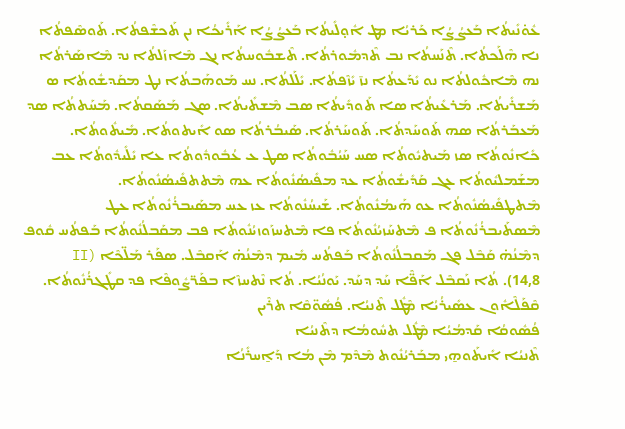ܥܽܘ̇ܢܺܝܬܳܐ ܒܰܥܨܳܨܳܐ ܟܰܪܝܳܐ ܡܛ ܐܽܘ̣ܠܺܝܬܳܐ ܒܰܥܨܳܨܳܐ ܐܰܪܺܝܟܳܐ ܢܢ ܬܰܟܫܶܦܬܳܐ. ܬܰܘܣܶܦܬܳܐ ܢܐ ܗܶܠܰܟܬܳܐ. ܬܶܢܰܚܬܳܐ ܢܒ ܬܶܕܡܽܘܪܬܳܐ. ܬܶܫܒܽܘܚܬܳܐ ܢܓ ܡܶܐܙܰܠܬܳܐ ܢܕ ܡܶܐܣܰܪܬܳܐ ܢܗ ܡܶܐܟܽܘܠܬܳܐ ܢܘ ܝܺܕܰܥܬܳܐ ܢܙ̄ ܝܺܙܶܦܬܳܐ. ܝܺܠܰܠܬܳܐ. ܢܚ ܡܰܘܗܰܒܬܳܐ ܢܛ ܡܩܰܕܫܽܘܬܳܐ ܣ ܡܰܫܪܺܝܬܳܐ. ܡܰܪܥܺܝܬܳܐ ܣܐ ܬܰܘܕܺܝܬܳܐ ܣܒ ܡܶܫܬܺܝܬܳܐ. ܣܓ ܡܰܣܰܩܬܳܐ. ܡܰܚܰܬܬܳܐ ܣܕ ܡܰܥܒܰܪܬܳܐ ܣܗ ܬܰܘܚܰܕܬܳܐ. ܬܰܘܚܰܪܬܳܐ. ܣܰܝܒܳܪܬܳܐ ܣܘ ܐܺܝܬܘܬܳܐ. ܡܺܝܬܽܘܬܳܐ. ܟܺܐܢܽܘܬܳܐ ܣܙ ܡܰܝܬܝܽܘܬܳܐ ܣܚ ܚܰܝܳܒܽܘܬܳܐ ܣܛ ܥ ܥܳܒܽܘܕܽܘܬܳܐ ܥܐ ܝܺܠܺܝܕܽܘܬܳܐ ܥܒ ܡܫܰܡܠܝܽܘܬܳܐ ܥܓ ܩܰܕܺܝܫܽܘܬܳܐ ܥܕ ܡܦܺܝܣܳܢܽܘܬܳܐ ܥܗ ܡܶܬܬܦܺܝܣܳܢܽܘܬܳܐ. ܡܶܬܛܦܺܝܣܳܢܽܘܬܳܐ ܥܘ ܗܰܝܡܳܢܽܘܬܳܐ. ܫܰܝܚܳܢܽܘܬܳܐ ܥܙ ܥܚ ܡܣܰܝܒܪܳܢܽܘܬܳܐ ܥܛ ܡܶܣܬܰܝܒܪܳܢܽܘܬܳܐ ܦ ܡܶܬܚܰܙܝܳܢܽܘܬܳܐ ܦܐ ܡܶܬܚܙܰܘܙܝܳܢܽܘܬܳܐ ܦܒ ܡܩܰܒܠܳܢܽܘܬܳܐ ܒܰܦܬܳܚ ܩܽܘܦ ܕܡܶܢܳܗ̇ ܩܰܒܶܠ ܦܓ ܡܰܩܒܠܳܢܽܘܬܳܐ ܒܰܦܬܳܚ ܡܺܝܡ ܕܡܶܢܳܗ̇ ܐܰܩܒܶܠ. ܣܦܰܪ ܡܰܠ̈ܟܶܐ (II 14,8). ܬܳܐ ܢܰܩܒܶܠ ܐܰܦ̈ܶܐ ܚܰܕ ܕܚܰܕ. ܝܰܘܢܳܝܳܐ. ܬܳܐ ܢܶܬܚܙܶܐ ܒܦܰܪ̈ܨܽܘܦܶܐ ܦܕ ܩܛܺܓܪܳܢܽܘܬܳܐ.
ܩܶܦܰܠܶܐܽܘܢ ܥܣܺܝܪܳܝܳܐ ܡܶܛܽܠ ܬܶܢܝܳܐ. ܦܳܣܽܘ̈ܩܶܐ ܬܪܶܝܢ
ܦܳܣܽܘܩܳܐ ܩܰܕܡܳܝܳܐ ܡܶܛܽܠ ܬܚܽܘܡܳܐ ܕܬܶܢܝܳܐ
ܬܶܢܝܳܐ ܐܺܝܬܰܘܗ̱ܝ ܡܒܰܪܝܳܢܽܘܬ ܡܶܕܶܡ ܡܶܢ ܡܳܐ ܕܰܐ̱ܚܪܺܢܳܐ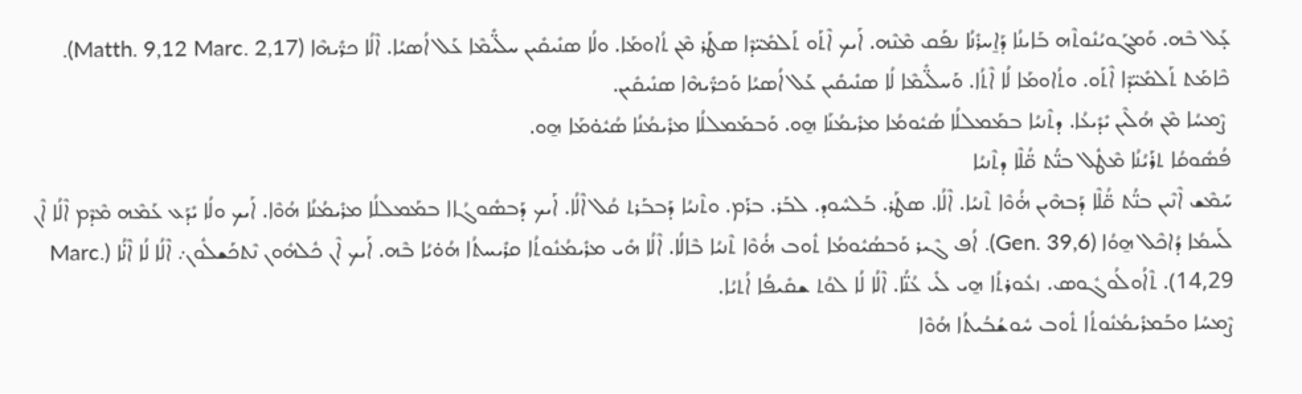ܥ̣ܰܠ ܒܶܗ. ܘܰܡܓܰܘܝܳܢܽܘܬܶܗ ܒܰܐܝܢܳܐ ܕܰܐ̱ܚܪܺܢܳܐ ܢܦܰܩ ܡܶܢܶܗ. ܐܰܝܟ ܐܶܬܰܘ ܬܰܠܡܺܝ̈ܕܶܐ ܣܛܰܪ ܡܶܢ ܬܳܐܘܡܰܐ. ܘܠܳܐ ܣܢܺܝܩܺܝܢ ܚܠ̈ܺܝܡܶܐ ܥܰܠ ܐܳܣܝܳܐ. ܐܶܠܳܐ ܟܪ̈ܺܝܗܶܐ (Matth. 9,12 Marc. 2,17). ܟܶܐܡܰܬ ܬܰܠܡܺܝ̈ܕܶܐ ܐܶܬܰܘ. ܘܬܳܐܘܡܰܐ ܠܳܐ ܐܶܬܳܐ. ܘܰܚܠ̈ܺܝܡܶܐ ܠܳܐ ܣܢܺܝܩܺܝܢ ܥܰܠ ܐܳܣܝܳܐ ܘܰܟܪ̈ܺܝܗܶܐ ܣܢܺܝܩܺܝܢ.
 ܨܶܡܚܳܐ ܡܶܢ ܗܳܠܶܝܢ ܝܺܕܺܝܥܳܐ. ܕܬܶܢܝܳܐ ܒܡܰܡܠܠܳܐ ܣܳܝܽܘܡܳܐ ܡܪܺܝܡܳܢܰܐ ܗ̱ܘ. ܘܰܒܡܰܡܠܠܳܐ ܡܪܺܝܡܳܢܳܐ ܣܳܝܽܘ̇ܡܰܐ ܗ̱ܘ.
ܦܳܣܽܘܩܳܐ ܬܪܰܝܳܢܳܐ ܡܶܛܽܠ ܒܢ̈ܳܬ ܩ̈ܳܠܶܐ ܕܬܶܢܝܳܐ
ܚܰܡܶܫ ܐܶܢܶܝܢ ܒܢ̈ܳܬ ܩ̈ܳܠܶܐ ܕܰܒܗܶܝܢ ܗ̇ܳܘܶܐ ܬܶܢܝܳܐ. ܐܶܠܳܐ. ܣܛܰܪ. ܒܰܠܚܽܘܕ. ܠܒܰܪ. ܒܪܰܡ. ܘܬܶܢܝܳܐ ܕܰܒܒܰܪܬ ܩܳܠ ܐܶܠܳܐ. ܐܰܝܟ ܕܰܒܣܽܘܓܳܐܐ ܒܡܰܡܠܠܳܐ ܡܪܺܝܡܳܢܳܐ ܗܳܘܶܐ. ܐܰܝܟ ܘܠܳܐ ܝܺܕܰܥ ܥܰܡܶܗ ܡܶܕܶܡ ܐܶܠܳܐ ܐܶܢ ܠܰܚܡܳܐ ܕܳܐܟܶܠ ܗ̱ܘܳܐ (Gen. 39,6). ܐܳܦ ܓܶܝܪ ܘܰܒܣܳܝܽܘܡܳܐ ܬܽܘܒ ܗ̇ܳܘܶܐ ܬܶܢܝܳܐ ܒܶܐܠܳܐ. ܐܶܠܳܐ ܗܺܝ ܡܪܺܝܡܳܢܽܘܬܳܐ ܩܪܺܝܚܬܳܐ ܗܳܘ̇ܝܳܐ ܒܶܗ. ܐܰܝܟ ܐܶܢ ܟܽܠܗܽܘܢ ܢܶܬܟܰܫܠܽܘܢ܇ ܐܶܠܳܐ ܠܳܐ ܐܶܢ̇ܳܐ (Marc. 14,29). ܬܶܐܳܘܠܳܘܓܽܘܣ. ܙܥܽܘܪܬܳܐ ܗ̱ܝ ܠܺܝ ܥܳܢ̈ܳܐ. ܐܶܠܳܐ ܠܳܐ ܠܘܳܬ ܫܩܺܝܦܳܐ ܐܳܬܝܳܐ.
ܨܶܡܚܳܐ ܘܒܰܡܪܺܝܡܳܢܽܘܬܳܐ ܬܽܘܒ ܚܽܘܫܳܒܳܝܬܳܐ ܗܳܘܶܐ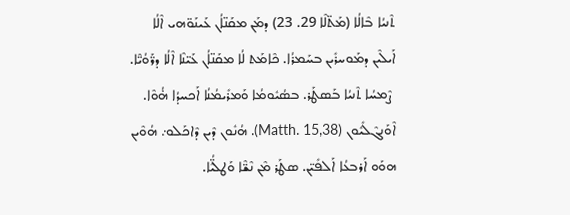ܬܶܢܝܳܐ ܒܶܐܠܳܐ (ܡܰܬ̈ܠܶܐ 29. 23) ܕܡܰܢ ܡܩܰܢ̈ܐܳܢ ܥܰܝܢܰܘ̈ܗܝ ܐܶܠܳܐ ܐܰܝܠܶܝܢ ܕܡܰܘܚܪܺܝܢ ܒܚܰܡܪܳܐ. ܟܶܐܡܰܬ ܠܳܐ ܡܩܰܢ̈ܐܳܢ ܥܰܝ̈ܢܶܐ ܐܶܠܳܐ ܕܪ̈ܰܘܳܝ̈ܶܐ.
 ܨܶܡܚܳܐ ܬܶܢܝܳܐ ܒܰܣܛܰܪ. ܒܣܳܝܽܘܡܳܐ ܘܰܡܪܺܝܡܳܢܳܐ ܐܰܟܚܕܳܐ ܗ̇ܳܘܶܐ. ܐܶܘܰܢܓܶܠܺܝܽܘܢ (Matth. 15,38). ܗܳܢܽܘܢ ܕܶܝܢ ܕܶܐܟܰܠܘ܇ ܗܳܘܶܝܢ ܗܘܰܘ ܐܰܪܒܥܳܐ ܐܰܠܦܺܝ̈ܢ. ܣܛܰܪ ܡܶܢ ܢܶܫ̈ܶܐ ܘܰܛܠ̈ܳܝܶܐ.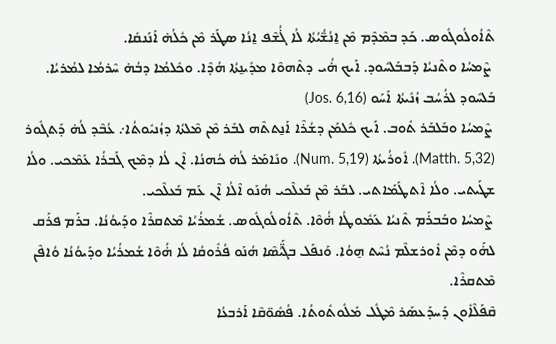ܬܶܐܳܘܠܳܘܓܽܘܣ. ܟܰܕ ܒܡܶܕܶܡ ܡܶܢ ܐ̱ܢܳܫ̈ܳܝܳܬܳܐ ܠܳܐ ܓ̇ܳܫܶܦ ܐ̱ܢܳܐ ܣܛܰܪ ܡܶܢ ܟܽܠܳܗ̇ ܐܰܢܰܢܩܺܐ.
 ܨܶܡܚܳܐ ܘܬܶܢܝܳܐ ܕܰܒܒܰܠܚܽܘܕ. ܐܰܝܟ ܗ̇ܳܝ ܕܬܶܗܘܶܐ ܡܕܺܝܢ̱ܬܳܐ ܗܳܕܶܐ. ܘܟܽܠܡܳܐ ܕܒܳܗ̇ ܚܶܪܡܳܐ ܠܡܳܪܝܳܐ. ܒܰܠܚܽܘܕ ܠܪܳܚܳܒ ܙܳܢܺܝܬܳܐ ܐܰܚܰܘ (Jos. 6,16)
 ܨܶܡܚܳܐ ܘܒܰܠܒܰܪ ܬܽܘܒ. ܐܰܝܟ ܟܽܠܡܰܢ ܕܫܳܪܶܐ ܐܰܢ̱ܬܬܶܗ ܠܒܰܪ ܡܶܢ ܡܶܠܬܳܐ ܕܙܳܢܝܽܘܬܳܐ܇ ܥܳܒܶܕ ܠܳܗ̇ ܕܰܬܓܽܘܪ (Matth. 5,32). ܐܽܘܪܳܝܬܳܐ (Num. 5,19). ܘܢܺܐܡܰܪ ܠܳܗ̇ ܟܳܗܢܳܐ. ܐܶܢ ܠܳܐ ܕܡܶܟ ܓܰܒܪܳܐ ܥܰܡܶܟܝ. ܘܠܳܐ ܫܛܰܝܬܝ. ܘܠܳܐ ܐܶܬܛܰܡܰܐܬܝ. ܠܒܰܪ ܡܶܢ ܒܰܥܠܶܟܝ ܗܳܢܰܘ ܐܶܠܳܐ ܐܶܢ ܥܰܡ ܒܰܥܠܶܟܝ.
 ܨܶܡܚܳܐ ܘܒܰܒܪܰܡ ܬܶܢܝܳܐ ܥܰܡܽܘܛܳܐ ܗ̇ܳܘܶܐ. ܬܶܐܳܘܠܳܘܓܽܘܣ. ܫܳܡܪܳܝܳܐ ܡܶܬܩܪܶܐ ܘܕܰܝܘܳܢܳܐ. ܒܪܰܡ ܦܪܰܩ ܠܗ̇ܰܘ ܕܡܶܢ ܐܽܘܪܫܠܶܡ ܢܳܚܶܬ ܗ̱ܘܳܐ. ܘܰܢܦܰܠ ܒܓ̈ܰܝܳܣܶܐ ܗܳܢܰܘ ܦܳܪܽܘܩܳܐ ܠܳܐ ܗ̇ܳܘܶܐ ܫܳܡܪܳܝܳܐ ܘܕܰܝܘܳܢܳܐ ܘܳܐܦܶܢ ܡܶܬܩܪܶܐ.
ܩܶܦܰܠܶܐܽܘܢ ܕܰܚܕܰܥܣܰܪ ܡܶܛܽܠ ܡܰܠܽܘܬܽܘܬܳܐ. ܦܳܣܽܘ̈ܩܶܐ ܐܰܪܒܥܳܐ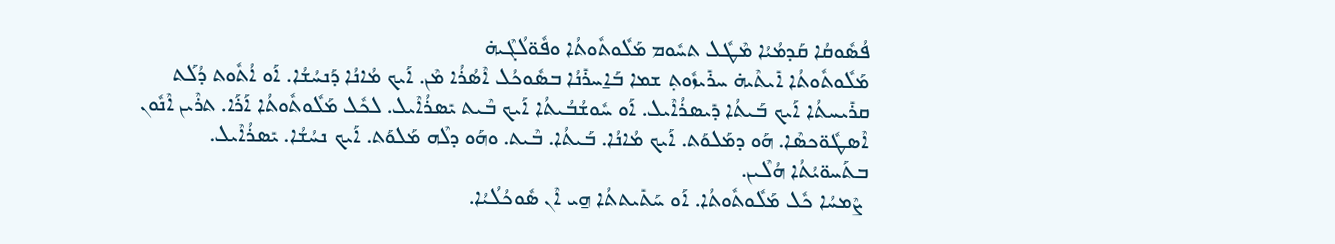ܦܳܣܽܘܩܳܐ ܩܰܕܡܳܝܳܐ ܡܶܛܽܠ ܬܚܽܘܡ ܡܰܠܽܘܬܽܘܬܳܐ ܘܦܽܘ̈ܠܳܓܶܝܗ̇
ܡܰܠܽܘܬܽܘܬܳܐ ܐܺܝܬܶܝܗ̇ ܚܪܺܝܙܽܘܬ݂ ܫܡܐ ܒܰܐ̱ܚܪܺܢܳܐ ܒܣܽܘܟܳܠ ܐܶܣܳܪܳܐ ܡܶܢ. ܐܰܝܟ ܡܳܐܢܳܐ ܕܰܢܚܳܫܳܐ. ܐܰܘ ܐܳܬܽܘܬ ܕܳܠܰܬ ܩܪܺܝܚܬܳܐ ܐܰܝܟ ܒܰܝܬܳܐ ܕܺܝܣܪܳܐܶܝܠ. ܐܰܘ ܚܽܘܫܳܒܳܝܬܳܐ ܐܰܝܟ ܒܶܝܬ ܝܺܣܪܳܐܶܝܠ. ܠܟܽܠ ܡܰܠܽܘܬܽܘܬܳܐ ܐܰܪܰܐ. ܬܪܶܝܢ ܐܶܢܽܘܢ ܐܶܣܛܽܘ̈ܟܣܶܐ. ܗܰܘ ܕܡܰܠܘܰܬ. ܐܰܝܟ ܡܳܐܢܳܐ. ܒܰܝܬܳܐ. ܒܶܝܬ. ܘܗܰܘ ܕܠܶܗ ܡܰܠܘܰܬ. ܐܰܝܟ ܢܚܳܫܳܐ. ܝܺܣܪܳܐܶܝܠ. ܒܬܰܚܘ̈ܝܳܬܳܐ ܗܳܠܶܝܢ.
 ܨܶܡܚܳܐ ܟܽܠ ܡܰܠܽܘܬܽܘܬܳܐ. ܐܰܘ ܚܰܬܺܝܬܬܳܐ ܗ̱ܝ ܐܶܢ ܣܽܘܟܳܠܳܝܳܐ.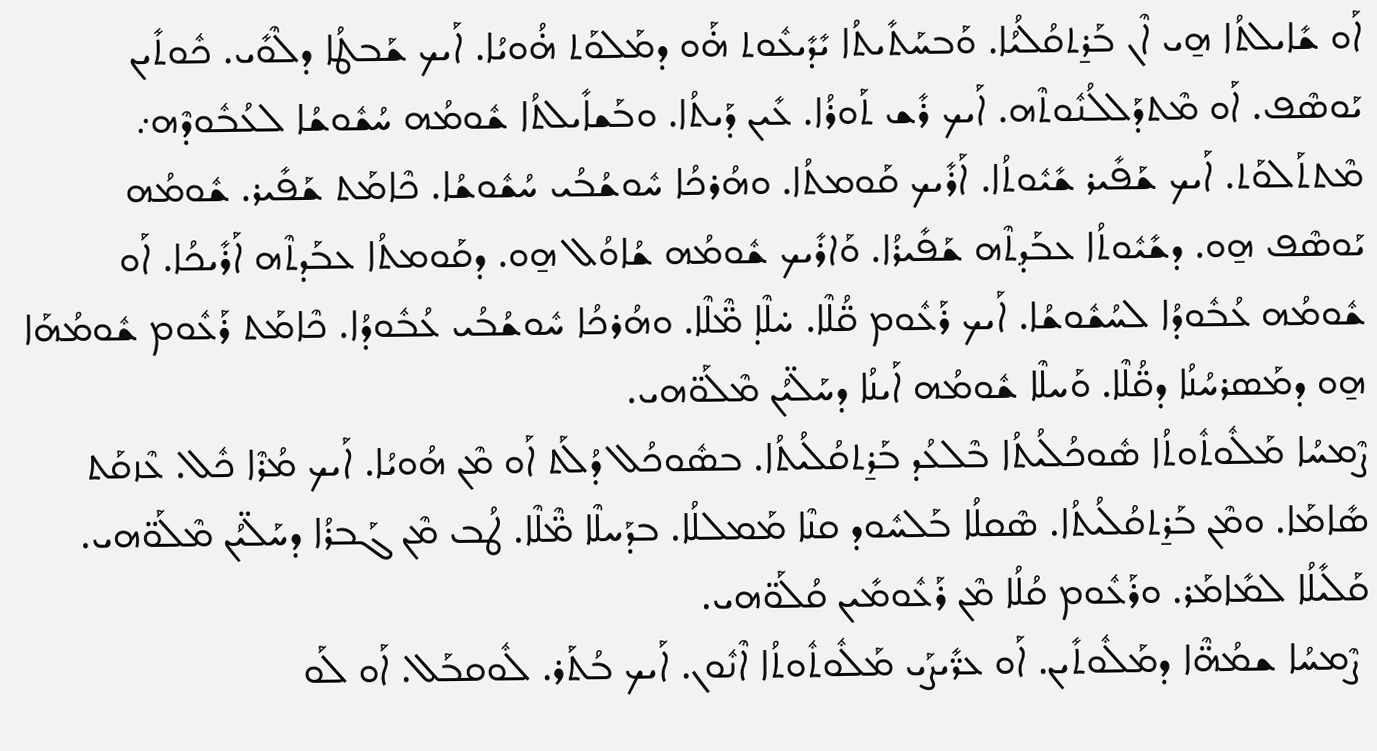ܐܰܘ ܫܺܐܝܠܬܳܐ ܗ̱ܝ ܐܶܢ ܒܰܪ̱ܬܩܳܠܳܝܳܐ. ܘܰܒܚܰܬܺܝܬܳܐ ܝܺܕܺܝܥܽܘܬ ܗ̇ܰܘ ܕܡܰܠܘܰܬ ܗ̇ܳܘܝܳܐ. ܐܰܝܟ ܫܰܒܛܳܐ ܕܠܶܘܺܝ. ܟܽܘܬܺܝܢ ܝܰܘܣܶܦ. ܐܰܘ ܡܶܬܕܰܠܠܳܢܽܘܬܶܗ. ܐܰܝܟ ܪܺܫ ܬܰܘܪܳܐ. ܥܺܝܢ ܕܰܝܬܳܐ. ܘܒܰܫܐܺܝܠܬܳܐ ܫܽܘܡܳܗ ܚܳܫܽܘܫܳܐ ܠܥܳܒܽܘܕܶܗ܇ ܡܶܬܬܰܠܘܰܬ. ܐܰܝܟ ܫܰܦܺܝܪ ܫܺܝܽܘܬܳܐ. ܐܰܪܺܝܟ ܩܰܘܡܬܳܐ. ܘܗܳܪܟܳܐ ܚܽܘܫܳܒܳܝ ܚܳܫܽܘܫܳܐ. ܟܶܐܡܰܬ ܫܰܦܺܝܪ. ܫܽܘܡܳܗ ܝܰܘܣܶܦ ܗ̱ܘ. ܕܫܺܝܽܘܬܳܐ ܥܒܰܕܬ݂ܶܗ ܫܰܦܺܝܪܳܐ. ܘܰܐܪܺܝܟ ܫܽܘܡܳܗ ܫܳܐܘܳܠ ܗ̱ܘ. ܕܩܰܘܡܬܳܐ ܥܒܰܕܬܶܗ ܐܰܪܺܝܟܳܐ. ܐܰܘ ܫܽܘܡܳܗ ܥܳܒܽܘܕܳܐ ܠܚܳܫܽܘܫܳܐ. ܐܰܝܟ ܪܰܥܽܘܡ ܩ̈ܳܠܶܐ. ܚ̇ܠܶܐ̣ ܡ̈ܶܠܶܐ. ܘܗܳܪܟܳܐ ܚܽܘܫܳܒܳܝ ܥܳܒܽܘܕܳܐ. ܟܶܐܡܰܬ ܪܰܥܽܘܡ ܫܽܘܡܳܗܰܐ ܗ̱ܘ ܕܡܰܣܪܚܳܢܳܐ ܕܩ̈ܳܠܶܐ. ܘܰܚܠܶܐ ܫܽܘܡܳܗ ܐܰܝܢܳܐ ܕܚܰܠ̈ܝܳܢ ܡܶܠܰܘ̈ܗܝ.
ܨܶܡܚܳܐ ܡܰܠܽܘܬܽܘܬܳܐ ܣܽܘܟܳܠܳܝܬܳܐ ܒܶܠܥܳܕ ܒܰܪ̱ܬܩܳܠܳܝܬܳܐ. ܒܣܽܘܟܳܠ ܕܳܠܰܬ ܐܰܘ ܡܶܢ ܗܳܘܝܳܐ. ܐܰܝܟ ܡܳܪܶܐ ܟܽܠ. ܥܶܙܩܰܬ ܣܺܐܡܰܐ. ܘܡܶܢ ܒܰܪ̱ܬܩܳܠܳܝܬܳܐ. ܣܶܩܠܳܐ ܒܰܠܚܽܘܕ ܩܢܶܐ ܡܰܡܠܠܳܐ. ܒܕܰܚܠܶܐ ܡ̈ܶܠܶܐ. ܛܳܒ ܡܶܢ ܓܰܒܪܳܐ ܕܚܰܠ̈ܝܳܢ ܡܶܠܰܘ̈ܗܝ. ܩܰܠܺܝܠܳܐ ܠܡܺܐܡܰܪ. ܘܪܰܥܽܘܡ ܩܳܠܳܐ ܡܶܢ ܪܰܥܽܘܡܺܝܢ ܩܳܠܰܘ̈ܗܝ.
 ܨܶܡܚܳܐ ܫܡܳܗ̈ܶܐ ܕܡܰܠܽܘܬܺܝܢ. ܐܰܘ ܥܪ̈ܺܝܨܰܝ ܡܰܠܽܘܬܽܘܬܳܐ ܐܶܢܽܘܢ. ܐܰܝܟ ܒܳܬܰܪ. ܠܽܘܩܒܰܠ. ܐܰܘ ܠܰܘ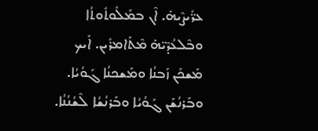ܥܪ̈ܺܝܨܶܝܗ̇. ܐܶܢ ܒܡܰܠܽܘܬܽܘܬܳܐ ܘܒܶܠܥܳܕܶܝ̈ܗ̇ ܡܶܬܰܐܡܪܺܝܢ. ܐܰܝܟ ܡܰܫܟܰܢ ܙܰܒܢܳܐ ܘܡܰܫܟܢܳܐ ܓܰܘܳܝܳܐ. ܘܒܰܪܢܳܫܰܢ ܓܰܘܳܝܳܐ ܘܒܰܪܢܳܫܳܐ ܠܶܫܳܢܳܢܳܐ.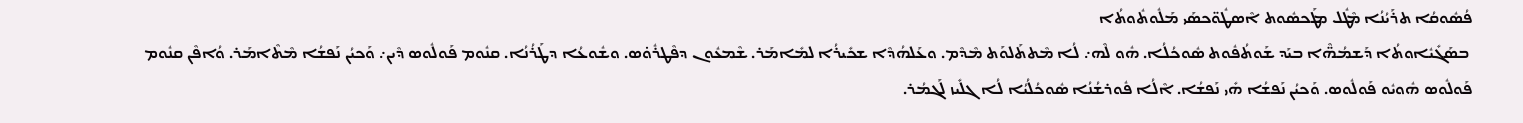ܦܳܣܽܘܩܳܐ ܬܪܰܝܳܢܳܐ ܡܶܛܽܠ ܡܛܰܟܣܽܘܬ ܐܶܣܛܽܘ̈ܟܣܰܝ ܡܰܠܽܘܬܽܘܬܳܐ
 ܒܣܰܓܺܝܽܐܘܬܳܐ ܕܰܫܡܳܗ̈ܶܐ ܒܝܰܕ ܫܰܘܬܳܦܽܘܬ ܣܽܘܟܳܠܳܐ. ܗܽܘ ܠܶܗ܇ ܠܳܐ ܡܶܬܬܰܠܘܰܬ ܡܶܕܶܡ. ܘܥܰܠܗܳܕܶܐ ܫܟܺܝܪܳܐ ܠܡܺܐܡܰܪ. ܫܶܡܥܽܘܢ ܕܦܶܛܪܽܘ̇ܣ. ܘܫܽܘܥܳܐ ܕܛܰܪܳܢܳܐ. ܩܢܽܘܡ ܦܰܘܠܽܘܣ ܕܶܝܢ܇ ܘܰܟܝܳܢ ܢܰܦܫܳܐ ܡܶܬܶܐܡܰܪ. ܘܳܐܦܶܢ ܩܢܽܘܡ ܦܰܘܠܽܘܣ ܗܽܘܝܽܘ ܦܰܘܠܽܘܣ. ܘܰܟܝܳܢ ܢܰܦܫܳܐ ܗܺܝ ܢܰܦܫܳܐ. ܐܶܠܳܐ ܦܽܘܪܫܳܢܳܐ ܣܽܘܟܳܠܳܝܳܐ ܠܳܐ ܓܠܺܝܙ ܠܰܓܡܳܪ.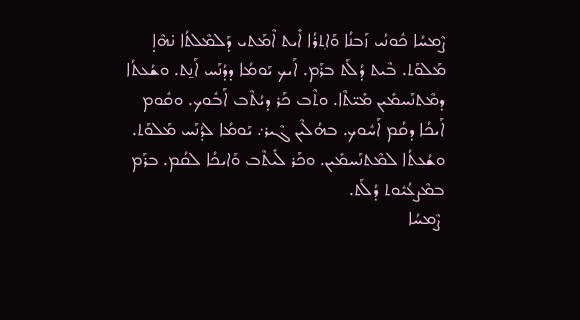ܨܶܡܚܳܐ ܟܽܘܢܳܝ ܙܰܒܢܳܐ ܘܰܐܬ݂ܪܳܐ ܐܺܝܬ ܐܶܡܰܬܝ ܕܰܠܡܶܠܬܳܐ ܢ̇ܗܶܐ̣ ܡܰܠܘܰܬ. ܒܶܝܬ ܕܳܠܰܬ ܒܪܰܡ. ܐܰܝܟ ܝܰܘܡܳܐ ܕܕܳܢܰܚ ܐܰܢ̱ܬ. ܘܫܳܥܬܳܐ ܕܡܶܬܢܰܚܡܺܝܢ ܡܺܝ̈ܬܶܐ. ܘܬܶܒ ܟܰܪ ܕܝܳܬܶܒ ܐܰܒܽܘܟ. ܘܩܽܘܡ ܐܰܝܟܳܐ ܕܩܳܡ ܐܰܚܽܘܟ. ܒܗܳܠܶܝܢ ܓܶܝܪ܇ ܝܰܘܡܳܐ ܠܕܳܢܰܚ ܡܰܠܘܰܬ. ܘܫܳܥܬܳܐ ܠܡܶܬܢܰܚܡܺܝܢ. ܘܟܰܪ ܠܺܝܬܶܒ ܘܰܐܝܟܳܐ ܠܩܳܡ. ܒܪܰܡ ܒܡܶܨܥܳܝܽܘܬ ܕܳܠܰܬ.
 ܨܶܡܚܳܐ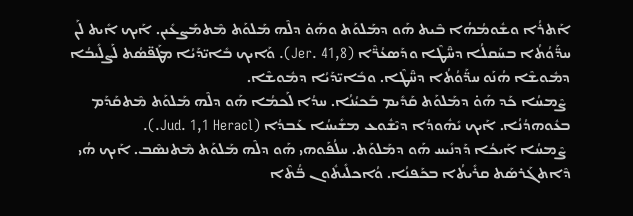ܐܰܬܪܳܐ ܘܫܽܘܡܳܗܳܐ ܒܶܝܬ ܗܰܘ ܕܡܰܠܘܰܬ ܘܗܰܘ̇ ܕܠܶܗ ܡܰܠܘܰܬ ܡܶܬܡܰܨܥܺܝܢ. ܐܰܝܟ ܐܺܝܬ ܠܰܢ ܚܕ̈ܰܘܳܬܳܐ ܒܚܰܩܠܳܐ ܕܚ̈ܶܛܶܐ ܘܕܰܣܥܳܪ̈ܶܐ (Jer. 41,8). ܘܰܐܝܟ ܒܺܐܝ̈ܕܰܝܳܐ ܡܛܰܦ̈ܣܳܬ ܠܰܨܠܺܝܒܳܐ ܕܡܽܘܫܶܐ ܗܳܢܰܘ ܚܕ̈ܰܘܳܬܳܐ ܕܚ̈ܶܛܶܐ. ܘܒܺܐܝ̈ܕܰܝܳܐ ܕܡܽܘܫܶܐ.
 ܨܶܡܚܳܐ ܟܰܕ ܗܰܘ̇ ܕܡܰܠܘܰܬ ܩܰܕܺܝܡ ܒܰܟܝܳܢܳܐ. ܚܕܳܐ ܠܰܟܡܳܐ ܗܰܘ ܕܠܶܗ ܡܰܠܘܰܬ ܡܶܬܩܰܕܰܡ ܒܥܽܘܗܕܳܢܳܐ. ܐܰܝܟ ܝܺܗܽܘܕܳܐ ܕܝܶܫܽܘܥ ܡܫܺܝܚܳܐ ܥܰܒܕܳܐ (Jud. 1,1 Heracl.).
 ܨܶܡܚܳܐ ܐܰܝܟܳܐ ܕܰܕܢܺܝܚ ܗܰܘ ܕܡܰܠܘܰܬ. ܚܠܳܦܰܘܗܝ ܗܰܘ ܕܠܶܗ ܡܰܠܘܰܬ ܡܶܬܢܣܶܒ. ܐܰܝܟ ܗܳܝ ܕܶܐܬܓܰܪܣܰܬ ܩܪܺܝܬܳܐ ܒܟܰܦܢܳܐ. ܘܳܐܟܠܺܝܬܽܘܢ ܒ̈ܳܬܶܐ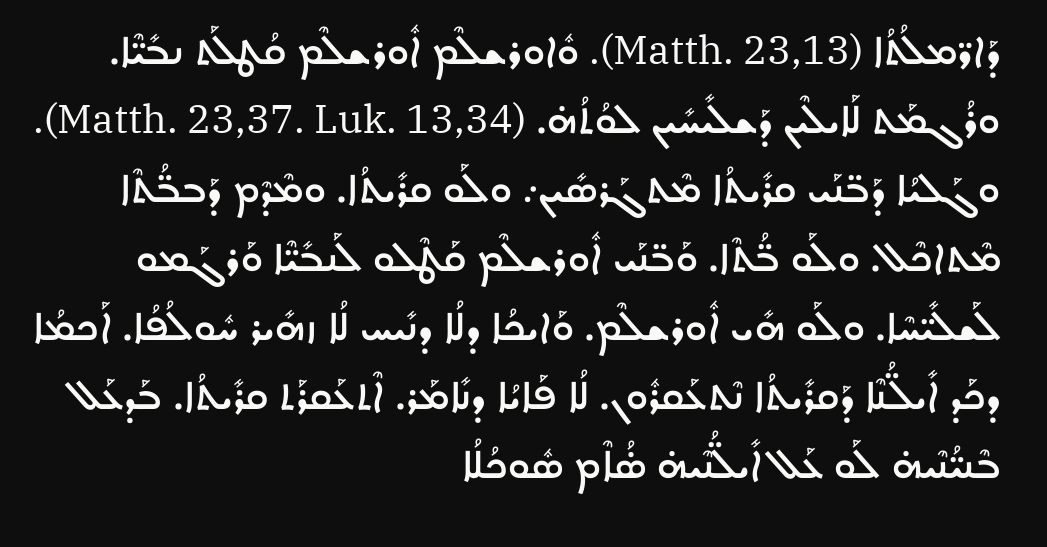ܕܰܐܪ̈ܡܠܳܬܳܐ (Matth. 23,13). ܘܽܐܘܪܫܠܶܡ ܐܽܘܪܫܠܶܡ ܩܳܛܠܰܬ ܢܒܺܝ̈ܶܐ. ܘܪܳܓܡܰܬ ܠܰܐܝܠܶܝܢ ܕܰܫܠܺܝܚܺܝܢ ܠܘܳܬܳܗ̇. (Matth. 23,37. Luk. 13,34). ܘܓܰܠܝܳܐ ܕܰܒ̈ܢܰܝ ܩܪܺܝܬܳܐ ܡܶܬܓܰܪܣܺܝܢ܇ ܘܠܰܘ ܩܪܺܝܬܳܐ. ܘܡܶܕܶܡ ܕܰܒܒ̈ܳܬܶܐ ܡܶܬܐܟܶܠ. ܘܠܰܘ ܒ̈ܳܬܶܐ. ܘܰܒ̈ܢܰܝ ܐܽܘܪܫܠܶܡ ܩܰܛܶܠܘ ܠܰܢܒܺܝ̈ܶܐ ܘܰܪܓܰܡܘ ܠܰܫܠܺܝ̈ܚܶܐ. ܘܠܰܘ ܗܺܝ ܐܽܘܪܫܠܶܡ. ܘܰܐܝܟܳܐ ܕܠܳܐ ܕܢܺܝܚ ܠܳܐ ܙܗܺܝܪ ܚܽܘܠܳܦܳܐ. ܐܰܟܡܳܐ ܕܟܰܕ ܐܺܝܠ̈ܳܢܶܐ ܕܰܩܪܺܝܬܳܐ ܢܶܬܥܰܩܪܽܘܢ. ܠܳܐ ܦܰܐܝܳܐ ܕܢܺܐܡܰܪ. ܐܶܬܥܰܩܪܰܬ ܩܪܺܝܬܳܐ. ܒܰܕܥܰܠ ܒܶܢܝ̈ܳܢܶܝܗ̇ ܠܰܘ ܥܰܠ ܐܺܝܠ̈ܳܢܶܝܗ̇ ܣ̇ܳܐܶܡ ܣܽܘܟܳܠܳܐ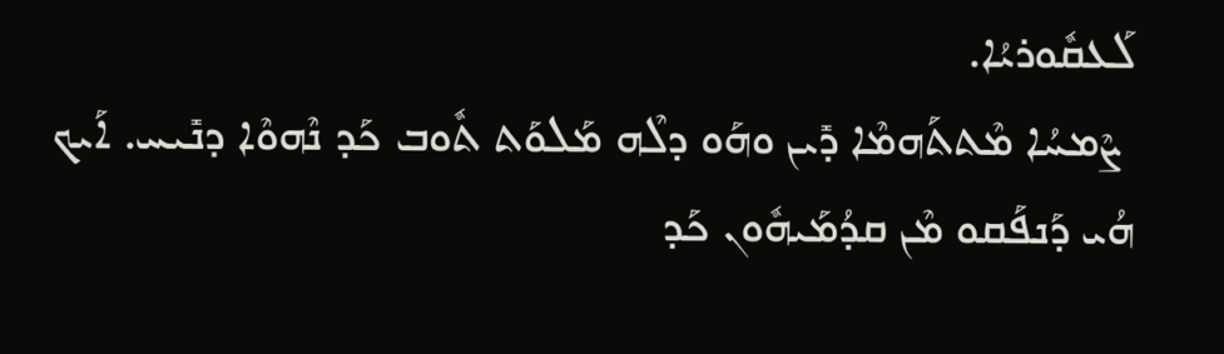ܠܰܥܩܽܘܪܝܳܐ.
 ܨܶܡܚܳܐ ܡܶܬܬܰܗܡܶܐ ܕܺܝܢ ܘܗܰܘ ܕܠܶܗ ܡܰܠܘܰܬ ܬܽܘܒ ܟܰܕ ܢܶܗܘܶܐ ܕܢܺܝܚ. ܐܰܝܟ ܗܳܝ ܕܰܢܦܰܩܘ ܡܶܢ ܩܕܳܡܰܝܗܽܘܢ ܟܰܕ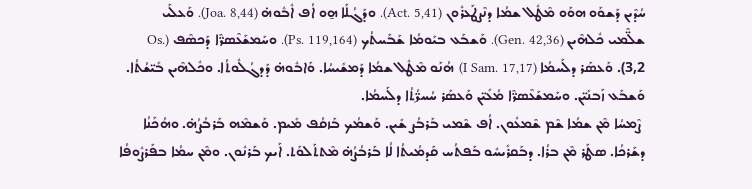ܚܳܕܶܝܢ ܕܰܫܘܰܘ ܗܘܰܘ ܡܶܛܽܠ ܫܡܳܐ ܕܢܶܨܛܰܥܪܽܘܢ (Act. 5,41). ܘܕܰܓܳܠܰܐ ܗ̱ܘ ܐܳܦ ܐܽܒܽܘܗ̇ (Joa. 8,44). ܘܰܥܠܰܝ ܫܠ̈ܶܡܝ ܟܽܠܗܶܝܢ (Gen. 42,36). ܘܰܫܒܰܥ ܒܝܰܘܡܳܐ ܫܰܒܰܚܬܳܟ (Ps. 119,164). ܘܚܰܡܫܰܥܶܣܪ̈ܶܐ ܕܰܟܣܶܦ (Os. 3,2). ܘܰܥܣܰܪ ܕܠܰܚܡܳܐ (I Sam. 17,17) ܗܳܢܰܘ ܡܶܛܽܠ ܫܡܳܐ ܕܰܡܫܺܝܚܳܐ. ܘܰܐܒܽܘܗ̇ ܕܰܕܓܳܠܽܘܬܳܐ. ܘܟܽܠܗܶܝܢ ܒܺܝ̈ܫܳܬܳܐ. ܘܰܫܒܰܥ ܙܰܒܢܺܝ̈ܢ. ܘܚܰܡܫܰܥܶܣܪ̈ܶܐ ܡܳܥܺܝ̈ܢ ܘܰܥܣܰܪ ܚܳܚܪ̈ܳܬ݂ܳܐ ܕܠܰܚܡܳܐ.
 ܨܶܡܚܳܐ ܡܶܢ ܫܡܳܐ ܫܶܡ ܫܶܡܥܽܘܢ. ܐܳܦ ܫܶܡܝ ܒܰܪܒܳܨ ܫܺܝܢ. ܘܰܫܡܳܟ ܒܰܙܩܳܦ ܡܺܝܡ. ܘܰܫܡܶܗ ܒܰܪܒܳܨܳܗ̇. ܘܗܳܟܰܢܳܐ ܕܫܰܪܟܳܐ. ܣܛܰܪ ܡܶܢ ܒܪܳܐ. ܕܒܰܩܪܺܝܚܽܘ ܒܰܦܬܳܚ ܩܰܕܡܳܝܬܳܐ ܠܳܐ ܒܰܪܒܳܨܳܗ̇ ܡܶܬܬܰܠܘܰܬ. ܐܰܝܟ ܒܰܪܢܽܘܢ. ܘܡܶܢ ܚܡܳܐ ܒܦܰܪܨܽܘܦܳܐ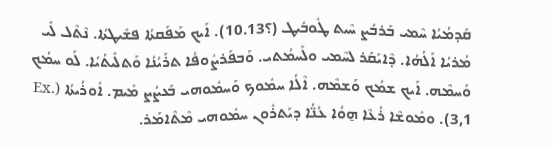ܩܰܕܡܳܝܳܐ ܚܶܡܝ ܒܰܪܒܳܨ ܚܶܝܬ ܛܽܘܒܺܝܛ (؟10.13). ܐܰܝܟ ܡܰܦܰܩܬܳܐ ܦܫܺܝܛܬܳܐ. ܢܶܬܶܠ ܠܺܝ ܡܳܪܝܳܐ ܐܰܠܳܗܳܐ. ܕܶܐܝܰܩܰܪ ܠܚܶܡܝ ܘܠܰܚܡܳܬܝ. ܘܰܒܦܰܪܨܽܘܦܳܐ ܬܪܰܝܳܢܳܐ ܘܰܬܠܺܝܬܳܝܳܐ. ܠܰܘ ܚܡܳܟ ܘܰܚܡܶܗ. ܐܰܝܟ ܫܡܳܟ ܘܰܫܡܶܗ. ܐܶܠܳܐ ܚܡܽܘܟ ܘܰܚܡܽܘܗܝ ܒܰܥܨܳܨ ܡܺܝܡ. ܐܽܘܪܳܝܬܳܐ (Ex. 3,1). ܘܡܽܘܫܶܐ ܪܳܥܶܐ ܗ̱ܘܳܐ ܥܳܢ̈ܳܐ ܕܝܰܬܪܽܘܢ ܚܡܽܘܗܝ ܡܶܬܶܐܡܰܪ.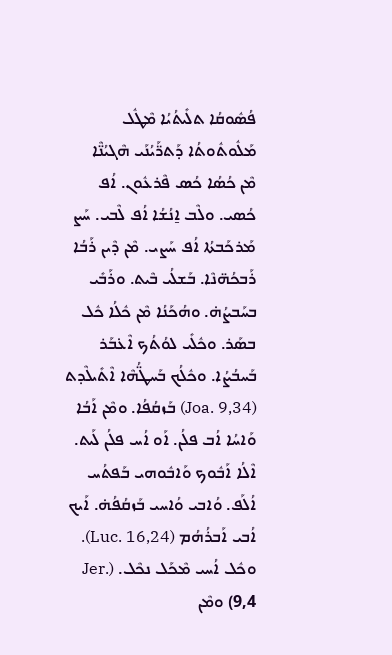ܦܳܣܽܘܩܳܐ ܬܠܺܝܬܳܝܳܐ ܡܶܛܽܠ ܡܰܠܽܘܬܽܘܬܳܐ ܕܰܬܪ̈ܰܝܳܢܰܝ ܗܶܓܝܳܢ̈ܶܐ
ܡܶܢ ܟܳܣܳܐ ܟܳܣ ܦܶܪܥܽܘܢ. ܐܳܦ ܟܳܣܝ. ܘܠܶܒ ܐ̱ܢܳܫܳܐ ܐܳܦ ܠܶܒܝ. ܚܰܨ ܡܰܪܟܰܒܬܳܐ ܐܳܦ ܚܰܨܝ. ܡܶܢ ܕܶܝܢ ܪܰܒܳܐ ܪܰܒܟܳܗ̈ܢܶܐ. ܒܰܫܠܳܝ ܒܶܝܬ. ܘܪܰܒܺܝ ܒܚܰܒܨܳܗ̇. ܘܗܳܟܰܢܳܐ ܡܶܢ ܟܽܠܳܐ ܟܽܠ ܒܣܰܪ. ܘܟܽܠܺܝ ܠܘܳܬܳܟ ܐܶܥ̇ܒܰܪ ܒܰܚܒܳܨܳܐ. ܘܟܽܠܳܟ ܒܰܚܛ̈ܳܗܶܐ ܐܶܬܺܝܠܶܕܬ (Joa. 9,34) ܒܰܙܩܳܦܳܐ. ܘܡܶܢ ܐܰܒܳܐ ܘܰܐܚܳܐ ܐܳܒ ܦܠܳܢ. ܐܰܘ ܐܳܚ ܦܠܳܢ ܠܰܝܬ. ܐܶܠܳܐ ܐܰܒܽܘܟ ܘܰܐܒܽܘܗܝ ܒܰܦܬܳܚ ܐܳܠܰܦ. ܘܳܐܒܝ ܘܳܐܚܝ ܒܰܙܩܳܦܳܗ̇. ܐܰܝܟ ܐܳܒܝ ܐܰܒܪܳܗܳܡ (Luc. 16,24). ܘܟܽܠ ܐܳܚܝ ܡܶܟܰܠ ܢܟܶܠ. (Jer. 9,4) ܘܡܶܢ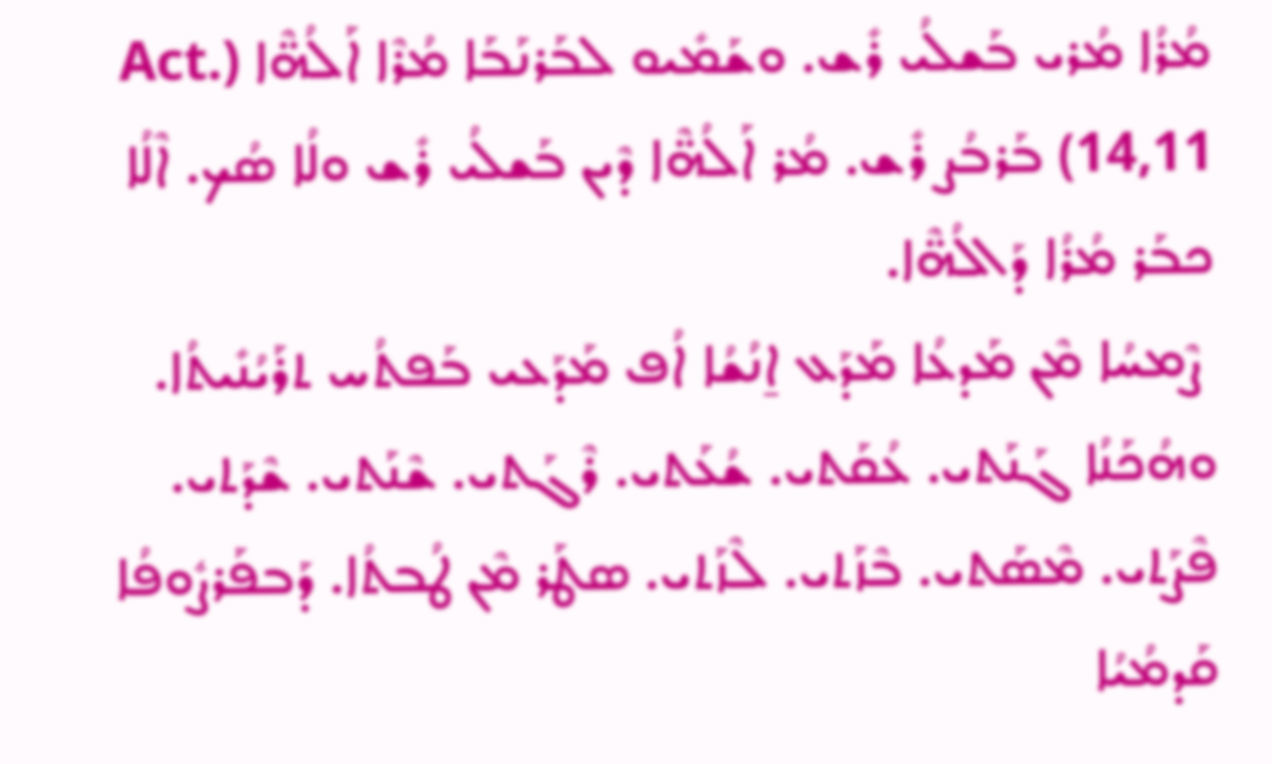ܡܳܪܳܐ ܡܳܪܝ ܒܰܫܠܳܝ ܪܺܫ. ܘܫܰܡܺܝܘ ܠܒܰܪܢܰܒܰܐ ܡܳܪܶܐ ܐܰܠܳܗ̈ܶܐ (Act. 14,11) ܒܰܪܒܳܨ ܪܺܫ. ܡܳܪ ܐܰܠܳܗ̈ܶܐ ܕܶܝܢ ܒܰܫܠܳܝ ܪܺܫ ܘܠܳܐ ܣܳܟ. ܐܶܠܳܐ ܟܒܰܪ ܡܳܪܳܐ ܕܰܐܠܳܗ̈ܶܐ.
 ܨܶܡܚܳܐ ܡܶܢ ܡܰܕܥܳܐ ܡܰܕܰܥ ܐ̱ܢܳܫܳܐ ܐܳܦ ܡܰܕܰܥܝ ܒܰܦܬܳܚ ܬܪܰܝܳܢܺܝܬܳܐ. ܘܗܳܟܰܢܳܐ ܓܰܢܰܬܝ. ܥܳܩܰܬܝ. ܫܳܥܰܬܝ. ܪܶܓܰܬܝ. ܫܶܢܰܬܝ. ܫܶܕܰܬܝ. ܦܶܨܰܬܝ. ܡܶܣܰܬܝ. ܒܶܙܰܬܝ. ܠܶܙܰܬܝ. ܣܛܰܪ ܡܶܢ ܛܳܒܬܳܐ. ܕܰܒܦܰܪܨܽܘܦܳܐ ܩܰܕܡܳܝܳܐ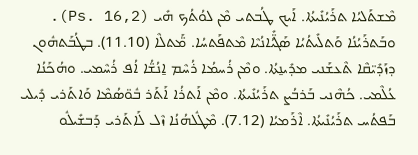ܡܶܫܬܰܠܝܳܐ ܬܪܰܝܳܢܺܝܬܳܐ. ܐܰܝܟ ܛܳܒܬܝ ܡܶܢ ܠܘܳܬܳܟ ܗܺܝ (Ps. 16,2). ܘܒܰܬܪܰܝܳܢܳܐ ܘܰܬܠܺܝܬܳܝܳܐ ܣܰܓ̈ܺܝܳܐܢܳܝܶܐ ܡܶܬܦܰܬܚܳܐ. ܡ̈ܰܬܠܶܐ (11.10). ܒܛܳܒܰܬܗܽܘܢ ܕܙܰܕܺܝ̈ܩܶܐ ܬܶܥܫܰܢܝ ܡܕܺܝܢ̱ܬܳܐ. ܘܡܶܢ ܪܳܚܡܳܐ ܪܳܚܶܡ ܐ̱ܢܳܫ̈ܳܐ ܐܳܦ ܪܳܚܶܡܝ. ܘܗܳܟܰܢܳܐ ܥܳܠܶܡܝ. ܟܳܗܶܢܝ ܒܰܪܒܳܨ ܬܪܰܝܳܢܺܝܬܳܐ. ܘܡܶܢ ܐܰܬܪܳܐ ܐܰܬܰܪ ܒܽܘ̈ܣܳܡܶܐ ܘܰܐܬܰܪܝ ܕܺܝܠܝ ܒܰܦܬܳܚ ܬܪܰܝܳܢܺܝܬܳܐ. ܐܶܪܰܡܝܳܐ (7.12). ܡܶܛܽܠܗܳܢܳܐ ܙܶܠ ܠܰܐܬܰܪܝ ܕܰܒܫܺܝܠܽܘ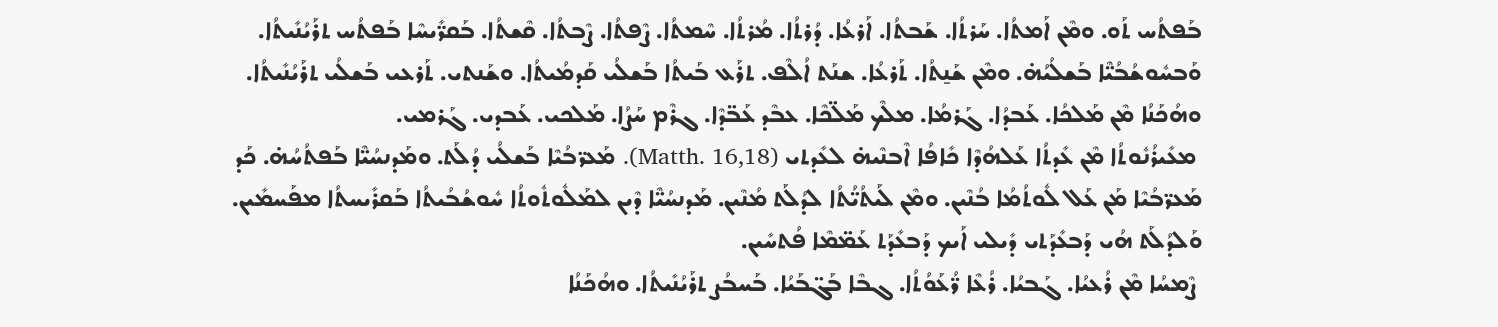ܒܰܦܬܳܚ ܬܰܘ. ܘܡܶܢ ܐܰܡܬܳܐ. ܚܰܪܬܳܐ. ܫܰܒܬܳܐ. ܐܰܪܥܳܐ. ܕܳܪܬܳܐ. ܡܳܪܬܳܐ. ܚܶܡܬܳܐ. ܨܶܦܬܳܐ. ܨܶܒܬܳܐ. ܩܶܫܬܳܐ. ܒܰܩܪ̈ܺܝܚܶܐ ܒܰܦܬܳܚ ܬܪܰܝܳܢܺܝܬܳܐ. ܘܰܒܚܽܘܫܳܒܳܝ̈ܶܐ ܒܰܫܠܳܝܳܗ̇. ܘܡܶܢ ܫܰܢ̱ܬܳܐ. ܬܰܪܥܳܐ. ܫܢܰܬ ܐܳܠܶܦ. ܬܪܰܥ ܒܰܝܬܳܐ ܒܰܫܠܳܝ ܩܰܕܡܳܝܬܳܐ. ܘܫܰܢܬܝ. ܬܰܪܥܝ ܒܰܫܠܳܝ ܬܪܰܝܳܢܺܝܬܳܐ. ܘܗܳܟܰܢܳܐ ܡܶܢ ܡܰܠܟܳܐ. ܥܰܒܕܳܐ. ܓܰܪܡܳܐ. ܡܠܶܟ ܡܰܠ̈ܟܶܐ. ܥܒܶܕ ܥܰܒ̈ܕܶܐ. ܓܪܶܡ ܚܰܨܳܐ. ܡܰܠܟܝ. ܥܰܒܕܝ. ܓܰܪܡܝ.
 ܡܥܺܝܪܳܢܽܘܬܳܐ ܡܶܢ ܥܺܕܬܳܐ ܥܰܠܗܳܕܶܐ ܟܺܐܦܳܐ ܐܶܒܢܶܝܗ̇ ܠܥܺܕܬܝ (Matth. 16,18). ܡܰܥܪ̈ܒܳܝܶܐ ܒܰܫܠܳܝ ܕܳܠܰܬ. ܘܡܰܕܢܚܳܝ̈ܶܐ ܒܰܦܬܳܚܳܗ̇. ܟܰܕ ܡܰܥܪ̈ܒܳܝܶܐ ܡܰܢ ܥܰܠ ܠܽܘܬܳܡܳܐ ܒܳܢܶܝܢ. ܘܡܶܢ ܠܰܝܬܳܝ̈ܳܬܳܐ ܠܕܳܠܰܬ ܡܳܢܶܝܢ. ܡܰܕܢܚܳܝ̈ܶܐ ܕܶܝܢ ܠܡܰܠܽܘܬܽܘܬܳܐ ܚܽܘܫܳܒܳܝܬܳܐ ܒܰܩܪܺܝܚܬܳܐ ܡܦܰܚܡܺܝܢ. ܘܰܠܕܳܠܰܬ ܗܳܝ ܕܰܒܥܺܕܰܬܝ ܕܺܝܠܝ ܐܰܝܟ ܕܰܒܥܺܕܰܬ ܥܰܡ̈ܡܶܐ ܦܳܬܚܺܝܢ.
 ܨܶܡܚܳܐ ܡܶܢ ܪܳܥܝܳܐ. ܓܰܒܝܳܐ. ܪܳܥܶܐ ܪ̈ܳܥܰܘܳܬܳܐ. ܓܒܶܐ ܒܰܓ̈ܒܰܝܳܐ. ܒܰܚܒܳܨ ܬܪܰܝܳܢܺܝܬܳܐ. ܘܗܳܟܰܢܳܐ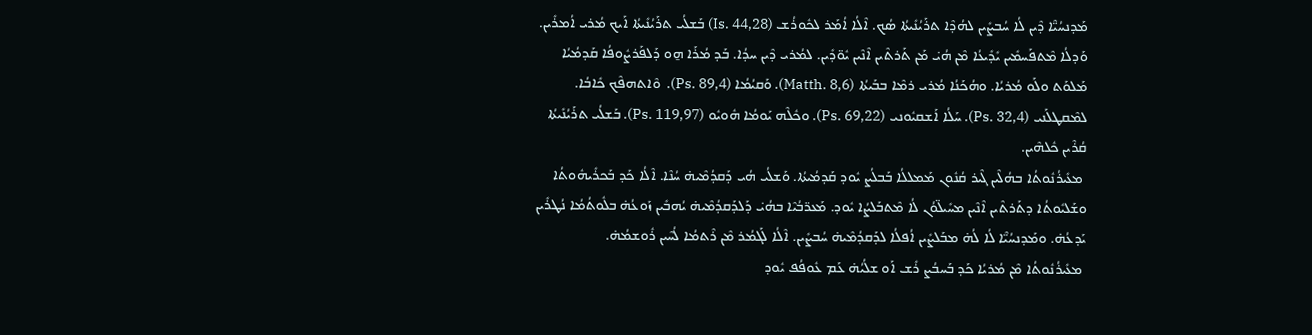ܡܰܕܢܚܳܝ̈ܶܐ ܕܶܝܢ ܠܳܐ ܚܳܒܨܺܝܢ ܠܗܳܕܶܐ ܬܪܰܝܳܢܺܝܬܳܐ ܣܳܟ. ܐܶܠܳܐ ܐܳܡܰܪ ܠܟܽܘܪܳܫ (Is. 44,28) ܒܰܫܠܳܝ ܬܪܰܝܳܢܺܝܬܳܐ ܐܰܝܟ ܡܳܪܝ ܐܳܡܪܺܝܢ. ܘܰܕܠܳܐ ܡܶܬܦܰܚܡܺܝܢ ܝܺܕܺܝܥܳܐ ܡܶܢ ܗܳܝ̇ ܡܰܢ ܬܰܪܬܶܝܢ ܐܶܢܶܝܢ ܝܽܘ̈ܕܺܝܢ. ܠܡܳܪܝ ܕܶܝܢ ܚܕܳܐ. ܒܰܕ ܡܳܪܰܐ ܗ̱ܘ ܕܰܠܦܰܪܨܽܘܦܳܐ ܩܰܕܡܳܝܳܐ ܡܰܠܘܰܬ ܘܠܰܘ ܡܳܪܝܳܐ. ܘܗܳܟܰܢܳܐ ܡܳܪܝ ܪܡܶܐ ܒܒܰܝܬܳܐ (Matth. 8,6). ܘܰܩܝܳܡܳܐ (Ps. 89,4).  ܘܶܐܬܗܦܶܟ ܟܺܐܒܳܐ. ܠܡܶܩܛܠܰܢܝ (Ps. 32,4). ܚܰܠܳܐ ܐܰܫܩܝܽܘܢܝ (Ps. 69,22). ܘܟܽܠܶܗ ܝܰܘܡܳܐ ܗܽܘܝܽܘ (Ps. 119,97). ܒܰܫܠܳܝ ܬܪܰܝܳܢܺܝܬܳܐ ܩܳܪܶܝܢ ܟܽܠܗܶܝܢ.
 ܡܥܺܝܪܳܢܽܘܬܳܐ ܒܗܳܠܶܝܢ ܓܶܝܪ ܩܳܢܽܘܢ ܡܰܡܠܠܳܐ ܒܰܒܠܳܨ ܝܽܘܕ ܩܰܕܡܳܝܬܳܐ. ܘܰܫܠܳܝ ܗܳܝ ܕܰܩܕܳܡܶܝܗ̇ ܚܳܢܶܐ. ܐܶܠܳܐ ܟܰܕ ܒܰܟܪܺܝܗܽܘܬܳܐ ܘܫܰܠܝܽܘܬܳܐ ܕܬܰܪܬܶܝܢ ܐܶܢܶܝܢ ܡܚܺܝܠ̈ܘܳܢ ܠܳܐ ܡܶܬܒܰܠܨܳܐ ܝܽܘܕ. ܡܰܥܪ̈ܒܳܝܶܐ ܒܗܳܝ̇ ܕܰܠܕܰܩܕܳܡܶܝܗ̇ ܝܳܗܒܺܝܢ ܙܰܘܥܳܗ̇ ܒܠܽܘܬܳܡܳܐ ܢܳܛܪܺܝܢ ܝܰܕܥܳܗ̇. ܘܡܰܕܢܚܳܝ̈ܶܐ ܠܳܐ ܠܳܗ̇ ܡܒܰܠܨܺܝܢ ܐܳܦܠܳܐ ܠܕܰܩܕܳܡܶܝܗ̇ ܚܳܒܨܺܝܢ. ܐܶܠܳܐ ܠܰܓܡܳܪ ܡܶܢ ܪܶܬܡܳܐ ܠܳܚܶܝܢ ܪܽܘܫܡܳܗ̇.
 ܡܥܺܝܪܳܢܽܘܬܳܐ ܡܶܢ ܡܳܪܝܳܐ ܟܰܕ ܒܰܚܒܳܨ ܪܺܫ ܐܰܘ ܫܠܳܝܳܗ̇ ܥܰܡ ܥܽܘܦܳܦ ܝܽܘܕ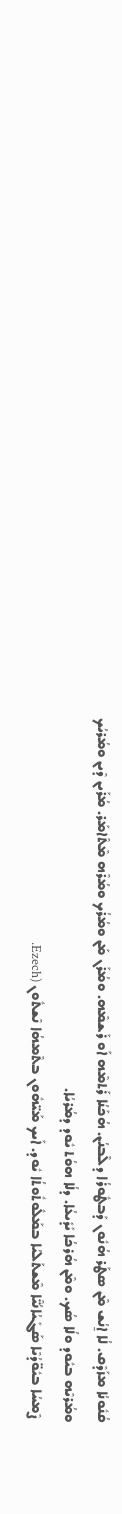ܩܳܢܽܘܢܳܐ ܡܙܰܕܶܩ. ܠܳܐ ܐ̱ܢܳܫ ܡܶܢ ܣܛܰܪ ܗܳܢܽܘܢ ܕܰܒܛܽܘܪܳܐ ܕܠܶܒܢܳܢ. ܗܳܟܰܢܳܐ ܪܰܬܡܶܗ ܐܰܘ ܪܰܫܡܶܗ. ܘܡܳܪܰܢ ܡܰܢ ܘܡܳܪܳܟ ܘܡܳܪܶܗ ܡܶܬܶܐܡܰܪ. ܡܳܪܰܝܢ ܕܶܝܢ ܘܡܳܪܝܳܟ ܘܡܳܪܝܶܗ ܒܝܽܘܕ ܘܠܳܐ ܣܳܟ. ܘܡܶܢ ܗܳܪܟܳܐ ܝܺܕܺܝܥܳܐ. ܕܠܳܐ ܗܘܳܬ ܝܽܘܕ ܕܡܳܪܝܳܐ.
 ܨܶܡܚܳܐ ܒܝܽܘ̈ܕܳܝܶܐ ܣܰܓܺܝܳܐܢܳܝ̈ܶܐ ܡܶܫܬܰܠܝܳܐ ܒܡܰܠܽܘܬܽܘܬܳܐ ܝܽܘܕ. ܐܰܝܟ ܡܰܝ̈ܗܽܘܢ ܒܬܶܡܗܳܐ ܢܶܫܬܽܘܢ (Ezech.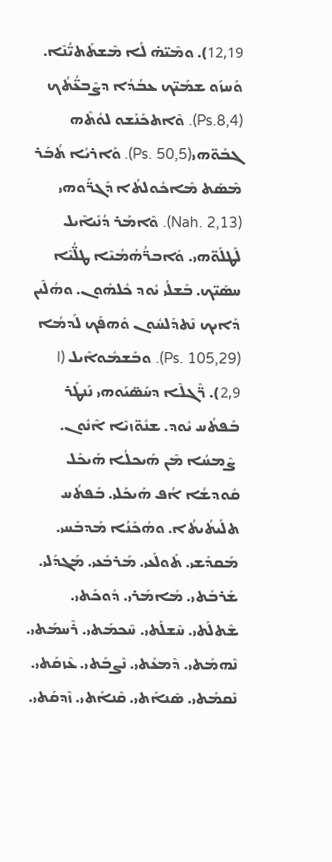12,19). ܘܡܶܝ̈ܗ̇ ܠܳܐ ܡܶܫܬܰܬܝ̈ܳܢܶܐ. ܘܰܚܙܰܘ ܫܡܰܝ̈ܟ ܥܒܳܕܳܐ ܕܨܶܒܥ̈ܳܬܳܟ (Ps.8,4). ܘܶܐܬܟܰܢܰܫܘ ܠܘܳܬܶܗ ܓܒܰܘ̈ܗܝ(Ps. 50,5). ܘܰܐܪܝܳܐ ܬܳܒܰܪ ܡܶܣܰܬ ܡܶܐܟܽܘܠܬܳܐ ܕܰܓܪ̈ܰܘܗܝ (Nah. 2,13). ܘܶܐܡܰܪ ܕܳܢܺܝܐܶܝܠ ܠܰܛܠܰܘ̈ܗܝ. ܘܰܐܒܪ̈ܳܗܳܡܳܝܶܐ ܛܠ̈ܳܝܶܐ ܚܣܰܝ̈ܟ. ܒܰܫܠܳܝ ܝܽܘܕ ܟܽܠܗܽܘܢ. ܘܗܳܠܶܝܢ ܕܰܐܝܟ ܢܶܬܕܰܠܚܽܘܢ ܘܰܗܦܰܟ ܠܰܕܡܳܐ (Ps. 105,29). ܘܒܰܫܡܽܘܐܶܝܠ (I 2,9). ܪ̈ܶܓܠܶܐ ܕܚܰܣ̈ܝܰܘܗܝ ܢܰܢܛܰܪ ܒܰܦܬܳܚ ܝܽܘܕ. ܫܢܽܘ̈ܙܝܶܐ ܐܶܢܽܘܢ.
 ܨܶܡܚܳܐ ܡܶܢ ܗܰܝܟܠܳܐ ܗܰܝܟܰܠ ܩܽܘܕܫܳܐ ܐܳܦ ܗܰܝܟܰܠܝ. ܒܰܦܬܳܚ ܬܠܺܝܬܳܝܬܳܐ. ܘܗܳܟܰܢܳܐ ܡܰܕܒܰܚܝ. ܡܰܩܕܰܫܝ. ܬܰܘܠܰܥܝ. ܡܰܪܒܰܥܝ. ܡܰܓܕܰܠܝ. ܫܰܪܒܰܬܝ. ܡܺܐܡܰܪܝ. ܕܽܘܟܰܬܝ. ܫܶܬܠܰܬܝ. ܚܶܫܠܰܬܝ. ܚܶܟܡܰܬܝ. ܪܶܚܡܰܬܝ. ܢܶܗܡܰܬܝ. ܕܶܡܥܰܬܝ. ܢܶܨܒܰܬܝ. ܥܶܙܩܰܬܝ. ܢܶܩܡܰܬܝ. ܣܶܢܐܰܬܝ. ܩܶܢܐܰܬܝ. ܙܶܕܩܰܬܝ.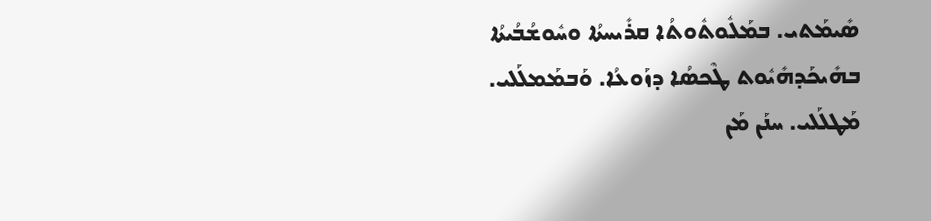ܣܺܝܡܰܬܝ. ܒܡܰܠܽܘܬܽܘܬܳܐ ܩܪܺܝܚܬܳܐ ܘܚܽܘܫܳܒܳܝܬܳܐ ܒܗܺܝܟܰܕܗܺܝܽܘܬ ܛܶܟܣܳܐ ܕܙܰܘܥܳܐ. ܘܰܒܡܰܡܠܰܠܝ. ܡܰܛܠܰܠܝ. ܚܢܰܢ ܡܰܢ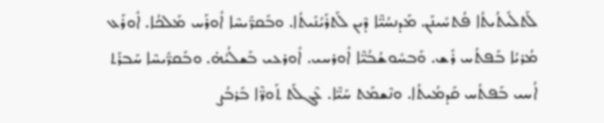ܠܰܬܠܺܝܬܳܝܬܳܐ ܦܳܬܚܺܝܢܰܢ. ܡܰܕܢܚܳܝ̈ܶܐ ܕܶܝܢ ܠܰܬܪܰܝܳܢܺܝܬܳܐ. ܘܒܰܩܪ̈ܺܝܚܶܐ ܐܽܘܪܰܚ ܡܰܠܟܳܐ. ܐܽܘܪܰܥ ܡܳܪܝܳܐ ܒܰܦܬܳܚ ܪܺܫ. ܘܰܒܚܽܘܫܳܒܳܝ̈ܶܐ ܐܽܘܪܚܝ. ܐܽܘܪܥܝ ܒܰܫܠܳܝܳܗ̇. ܘܒܰܩܪ̈ܺܝܚܶܐ ܚܰܒܪܰܬ ܐܳܚܝ ܒܰܦܬܳܚ ܩܰܕܡܳܝܬܳܐ. ܘܢܶܫܡܰܬ ܚܰܝ̈ܶܐ. ܥܶܓܠܰܬ ܬܰܘܪ̈ܶܐ ܒܰܪܒܳܨ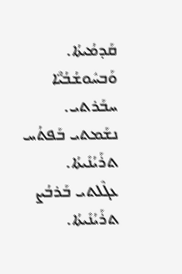ܩܰܕܡܳܝܬܳܐ. ܘܰܒܚܽܘܫܳܒܳܝ̈ܶܐ ܚܒܰܪܬܝ. ܢܫܰܡܬܝ ܒܰܦܬܳܚ ܬܪܰܝܳܢܺܝܬܳܐ. ܥܓܶܠܬܝ ܒܰܪܒܳܨ ܬܪܰܝܳܢܺܝܬܳܐ.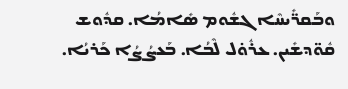ܘܒܰܩܪ̈ܺܝܚܶܐ ܓܫܽܘܡ ܣܺܐܡܳܐ. ܩܕܽܘܫ ܩܽܘ̈ܕܫܺܝܢ. ܥܪܽܘ̇ܠ ܠܶܒܳܐ. ܒܰܥܨܳܨܳܐ ܟܰܪܝܳܐ.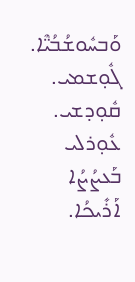ܘܰܒܚܽܘܫܳܒܳܝ̈ܶܐ. ܓܽܘ̣ܫܡܝ. ܩܽܘ̣ܕܫܝ. ܥܽܘ̣ܪܠܝ ܒܰܥܨܳܨܳܐ ܐܰܪܺܝܟܳܐ.